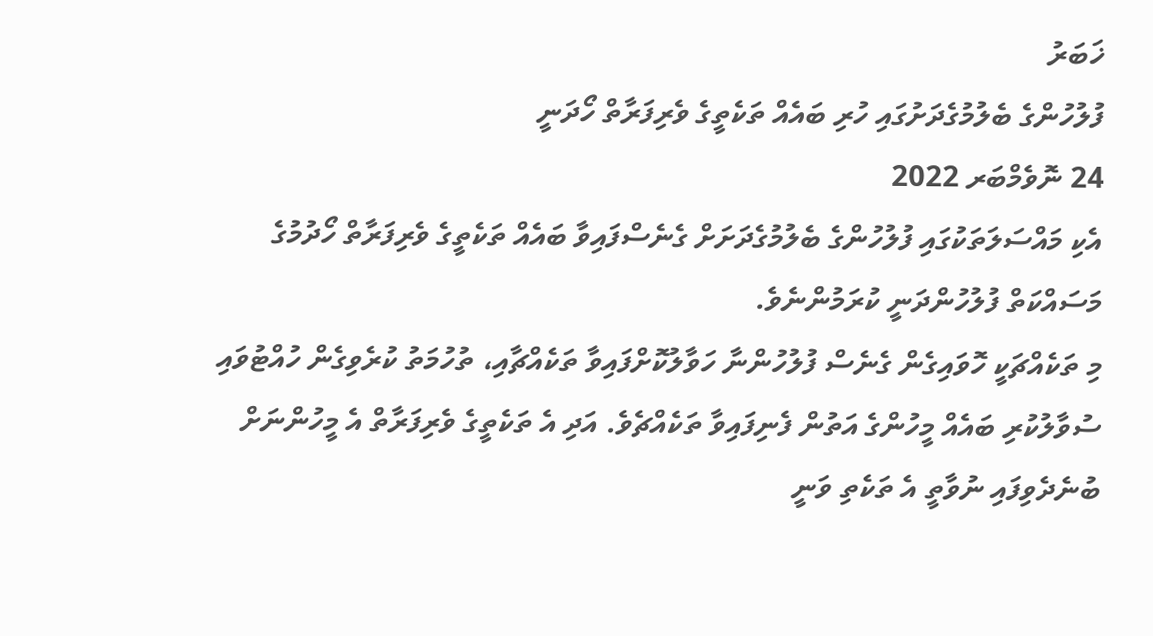ޚަބަރު
ފުލުހުންގެ ބެލުމުގެދަށުގައި ހުރި ބައެއް ތަކެތީގެ ވެރިފަރާތް ހޯދަނީ
24 ނޮވެމްބަރ 2022
އެކި މައްސަލަތަކުގައި ފުލުހުންގެ ބެލުމުގެދަށަށް ގެނެސްފައިވާ ބައެއް ތަކެތީގެ ވެރިފަރާތް ހޯދުމުގެ މަސައްކަތް ފުލުހުންދަނީ ކުރަމުންނެވެ.
މި ތަކެއްޗަކީ ހޮވައިގެން ގެނެސް ފުލުހުންނާ ހަވާލުކޮށްފައިވާ ތަކެއްޗާއި، ތުހުމަތު ކުރެވިގެން ހުއްޓުވައި ސުވާލުކުރި ބައެއް މީހުންގެ އަތުން ފެނިފައިވާ ތަކެއްޗެވެ. އަދި އެ ތަކެތީގެ ވެރިފަރާތް އެ މީހުންނަށް ބުނެދެވިފައި ނުވާތީ އެ ތަކެތި ވަނީ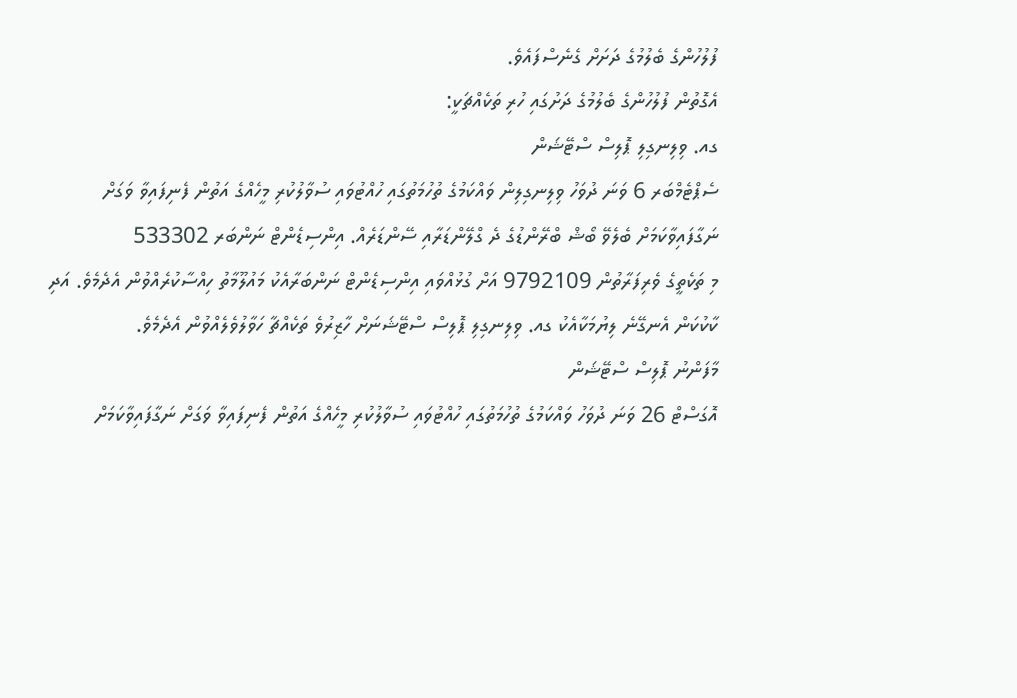ފުލުހުންގެ ބެލުމުގެ ދަށަށް ގެނެސްފައެވެ.
އެގޮތުން ފުލުހުންގެ ބެލުމުގެ ދަށުގައި ހުރި ތަކެއްޗަކީ:
ގއ. ވިލިނގިލި ޕޮލިސް ސްޓޭޝަން
ސެޕްޓެމްބަރ 6 ވަނަ ދުވަހު ވިލިނގިލިން ވައްކަމުގެ ތުހުމަތުގައި ހުއްޓުވައި ސުވާލުކުރި މީހެއްގެ އަތުން ފެނިފައިވާ ވަގަށް ނަގާފައިވާކަމަށް ބެލެވޭ ބޯޝް ބްރޭންޑުގެ ދެ ގްލޭންޑަރާއި ސޭންޑަރެއް. އިންސިޑެންޓް ނަންބަރ 533302
މި ތަކެތީގެ ވެރިފަރާތުން 9792109 އަށް ގުޅުއްވައި އިންސިޑެންޓް ނަންބަރާއެކު މައުލޫމާތު ހިއްސާކުރެއްވުން އެދެމެވެ. އަދި ކާކުކަން އެނގޭނެ ލިޔުމަކާއެކު ގއ. ވިލިނގިލި ޕޮލިސް ސްޓޭޝަނަށް ހާޒިރުވެ ތަކެއްޗާ ހަވާލުވެލެއްވުން އެދެމެވެ.
މާފަންނު ޕޮލިސް ސްޓޭޝަން
އޮގަސްޓް 26 ވަނަ ދުވަހު ވައްކަމުގެ ތުހުމަތުގައި ހުއްޓުވައި ސުވާލުކުރި މީހެއްގެ އަތުން ފެނިފައިވާ ވަގަށް ނަގާފައިވާކަމަށް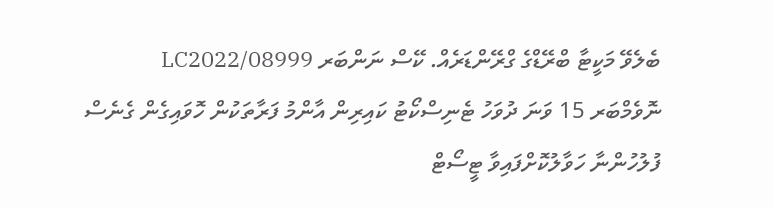ބެލެވޭ މަކީޓާ ބްރޭޑްގެ ގްރޭންޑަރެއް. ކޭސް ނަންބަރ LC2022/08999
ނޮވެމްބަރ 15 ވަނަ ދުވަހު ޓެނިސްކޯޓު ކައިރިން އާންމު ފަރާތަކުން ހޮވައިގެން ގެނެސް ފުލުހުންނާ ހަވާލުކޮށްފައިވާ ޓީސޯޓް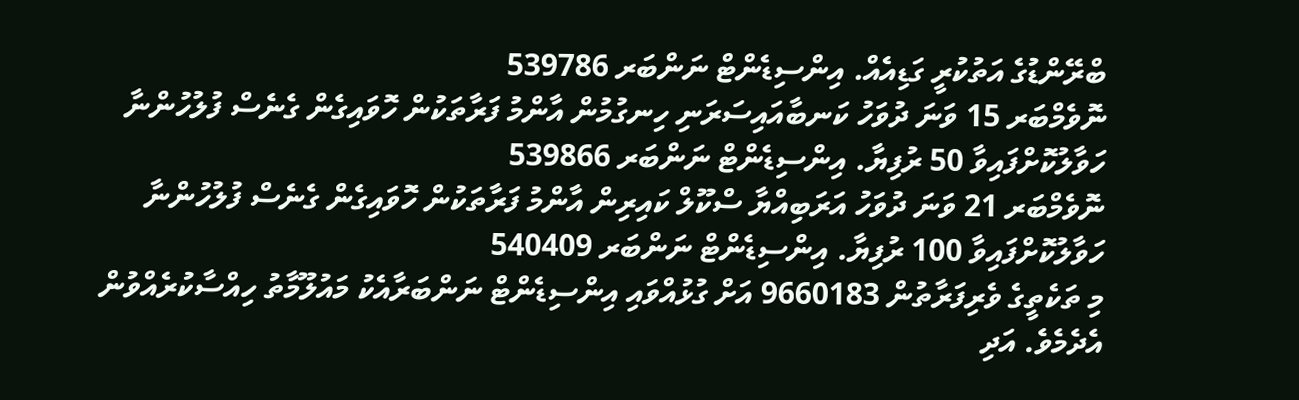ބްރޭންޑުގެ އަތުކުރީ ގަޑިއެއް. އިންސިޑެންޓް ނަންބަރ 539786
ނޮވެމްބަރ 15 ވަނަ ދުވަހު ކަނބާއައިސަރަނި ހިނގުމުން އާންމު ފަރާތަކުން ހޮވައިގެން ގެނެސް ފުލުހުންނާ ހަވާލުކޮށްފައިވާ 50 ރުފިޔާ. އިންސިޑެންޓް ނަންބަރ 539866
ނޮވެމްބަރ 21 ވަނަ ދުވަހު އަރަބިއްޔާ ސްކޫލް ކައިރިން އާންމު ފަރާތަކުން ހޮވައިގެން ގެނެސް ފުލުހުންނާ ހަވާލުކޮށްފައިވާ 100 ރުފިޔާ. އިންސިޑެންޓް ނަންބަރ 540409
މި ތަކެތީގެ ވެރިފަރާތުން 9660183 އަށް ގުޅުއްވައި އިންސިޑެންޓް ނަންބަރާއެކު މައުލޫމާތު ހިއްސާކުރެއްވުން އެދެމެވެ. އަދި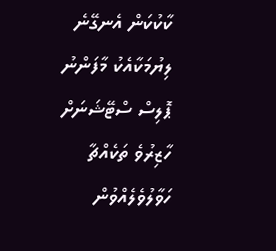ކާކުކަން އެނގޭނެ ލިޔުމަކާއެކު މާފަންނު ޕޮލިސް ސްޓޭޝަނަށް ހާޒިރުވެ ތަކެއްޗާ ހަވާލުވެލެއްވުން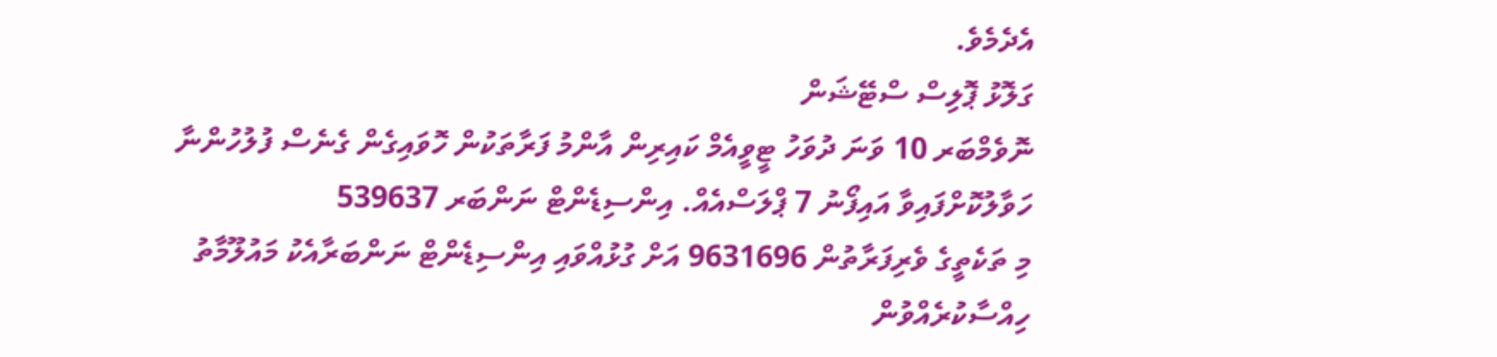އެދެމެވެ.
ގަލޮޅު ޕޮލިސް ސްޓޭޝަން
ނޮވެމްބަރ 10 ވަނަ ދުވަހު ޓީވީއެމް ކައިރިން އާންމު ފަރާތަކުން ހޮވައިގެން ގެނެސް ފުލުހުންނާ ހަވާލުކޮށްފައިވާ އައިފޯނު 7 ޕްލަސްއެއް. އިންސިޑެންޓް ނަންބަރ 539637
މި ތަކެތީގެ ވެރިފަރާތުން 9631696 އަށް ގުޅުއްވައި އިންސިޑެންޓް ނަންބަރާއެކު މައުލޫމާތު ހިއްސާކުރެއްވުން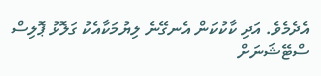އެދެމެވެ. އަދި ކާކުކަން އެނގޭނެ ލިޔުމަކާއެކު ގަލޮޅު ޕޮލިސް ސްޓޭޝަނަށް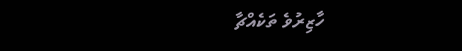ހާޒިރުވެ ތަކެއްޗާ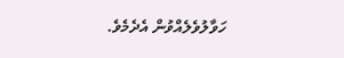ހަވާލުވެލެއްވުން އެދެމެވެ.